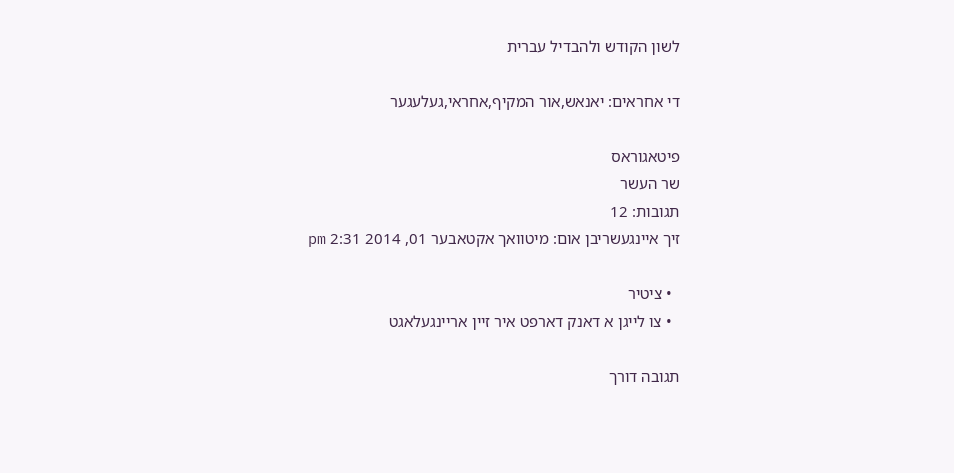לשון הקודש ולהבדיל עברית

די אחראים: יאנאש,אור המקיף,אחראי,געלעגער

פיטאגוראס
שר העשר
תגובות: 12
זיך איינגעשריבן אום: מיטוואך אקטאבער 01, 2014 2:31 pm

  • ציטיר
  • צו לייגן א דאנק דארפט איר זיין אריינגעלאגט

תגובה דורך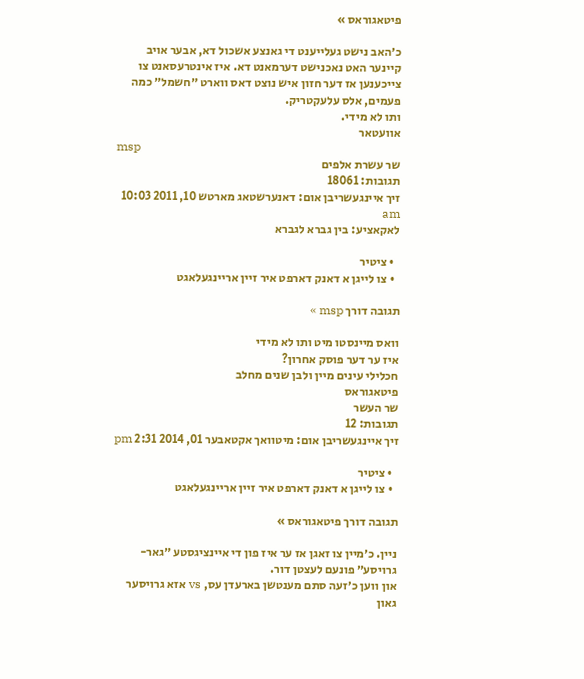פיטאגוראס »

כ׳האב נישט געלייענט די גאנצע אשכול דא, אבער אויב קיינער האט נאכנישט דערמאנט דא. איז אינטרעסאנט צו צייכענען אז דער חזון איש נוצט דאס ווארט ״חשמל״ כמה פעמים, אלס עלעקטריק.
ותו לא מידי.
אוועטאר
msp
שר עשרת אלפים
תגובות: 18061
זיך איינגעשריבן אום: דאנערשטאג מארטש 10, 2011 10:03 am
לאקאציע: בין גברא לגברא

  • ציטיר
  • צו לייגן א דאנק דארפט איר זיין אריינגעלאגט

תגובה דורך msp »

וואס מיינסטו מיט ותו לא מידי
איז ער דער פוסק אחרון?
חכלילי עינים מיין ולבן שנים מחלב
פיטאגוראס
שר העשר
תגובות: 12
זיך איינגעשריבן אום: מיטוואך אקטאבער 01, 2014 2:31 pm

  • ציטיר
  • צו לייגן א דאנק דארפט איר זיין אריינגעלאגט

תגובה דורך פיטאגוראס »

ניין. כ׳מיין צו זאגן אז ער איז פון די איינציגסטע ״גאר-גרויסע״ פונעם לעצטן דור.
און ווען כ׳זעה סתם מענטשן בארעדן עס, vs אזא גרויסער גאון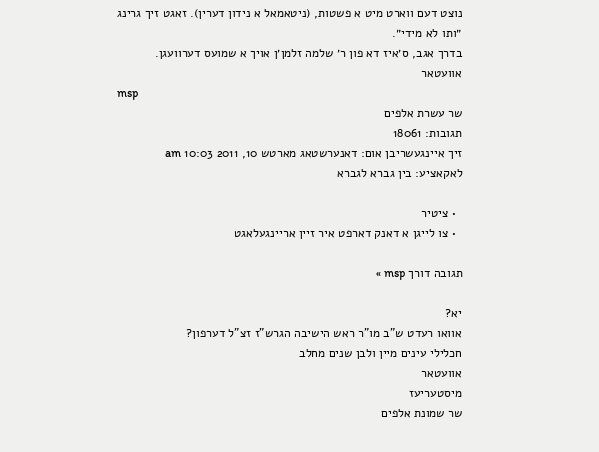נוצט דעם ווארט מיט א פשטות, (ניטאמאל א נידון דערין). זאגט זיך גרינג ״ותו לא מידי״.
בדרך אגב, ס׳איז דא פון ר׳ שלמה זלמן׳ן אויך א שמועס דערוועגן.
אוועטאר
msp
שר עשרת אלפים
תגובות: 18061
זיך איינגעשריבן אום: דאנערשטאג מארטש 10, 2011 10:03 am
לאקאציע: בין גברא לגברא

  • ציטיר
  • צו לייגן א דאנק דארפט איר זיין אריינגעלאגט

תגובה דורך msp »

יא?
אוואו רעדט ש"ב מו"ר ראש הישיבה הגרש"ז זצ"ל דערפון?
חכלילי עינים מיין ולבן שנים מחלב
אוועטאר
מיסטעריעז
שר שמונת אלפים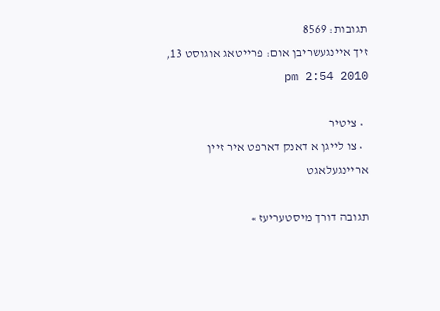תגובות: 8569
זיך איינגעשריבן אום: פרייטאג אוגוסט 13, 2010 2:54 pm

  • ציטיר
  • צו לייגן א דאנק דארפט איר זיין אריינגעלאגט

תגובה דורך מיסטעריעז »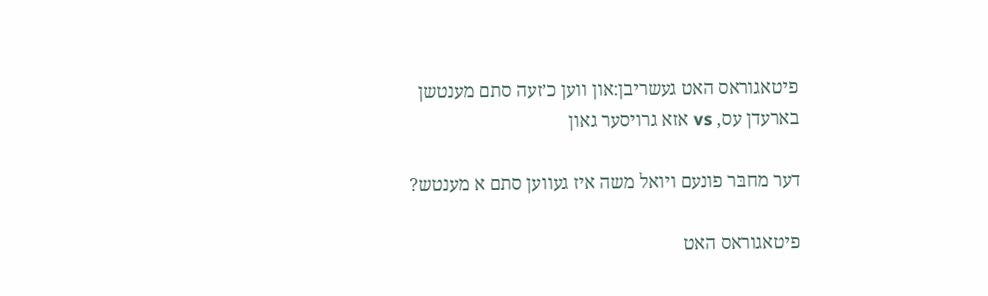פיטאגוראס האט געשריבן:און ווען כ׳זעה סתם מענטשן בארעדן עס, vs אזא גרויסער גאון

דער מחבּר פונעם ויואל משה איז געווען סתם א מענטש?

פיטאגוראס האט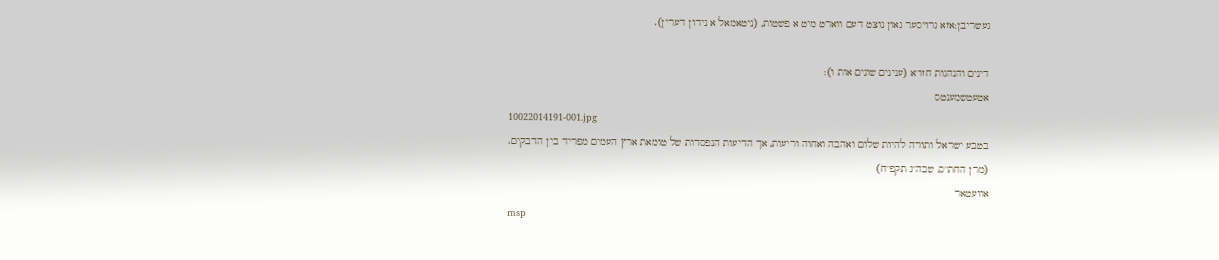געשריבן:אזא גרויסער גאון נוצט דעם ווארט מיט א פשטות, (ניטאמאל א נידון דערין).

דינים והנהגות חזו''א (ענינים שונים אות ו):
אטעטשמענטס
10022014191-001.jpg
בטבע ישראל ותורה להיות שלום ואהבה ואחוה וריעות, אך הדיעות הנפסדות של טומאת ארץ העמים מפריד בין הדבקים.
(מרן החת"ס, שבה"ג תקפ"ח)
אוועטאר
msp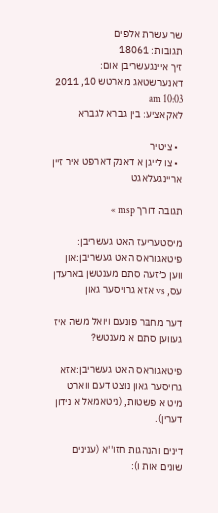שר עשרת אלפים
תגובות: 18061
זיך איינגעשריבן אום: דאנערשטאג מארטש 10, 2011 10:03 am
לאקאציע: בין גברא לגברא

  • ציטיר
  • צו לייגן א דאנק דארפט איר זיין אריינגעלאגט

תגובה דורך msp »

מיסטעריעז האט געשריבן:
פיטאגוראס האט געשריבן:און ווען כ׳זעה סתם מענטשן בארעדן עס, vs אזא גרויסער גאון

דער מחבּר פונעם ויואל משה איז געווען סתם א מענטש?

פיטאגוראס האט געשריבן:אזא גרויסער גאון נוצט דעם ווארט מיט א פשטות, (ניטאמאל א נידון דערין).

דינים והנהגות חזו''א (ענינים שונים אות ו):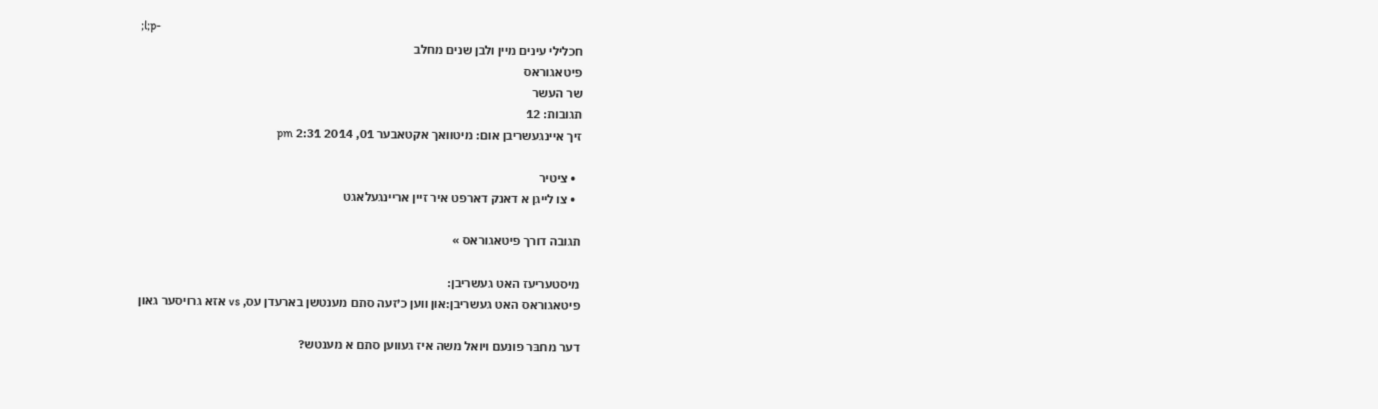;l;p-
חכלילי עינים מיין ולבן שנים מחלב
פיטאגוראס
שר העשר
תגובות: 12
זיך איינגעשריבן אום: מיטוואך אקטאבער 01, 2014 2:31 pm

  • ציטיר
  • צו לייגן א דאנק דארפט איר זיין אריינגעלאגט

תגובה דורך פיטאגוראס »

מיסטעריעז האט געשריבן:
פיטאגוראס האט געשריבן:און ווען כ׳זעה סתם מענטשן בארעדן עס, vs אזא גרויסער גאון

דער מחבּר פונעם ויואל משה איז געווען סתם א מענטש?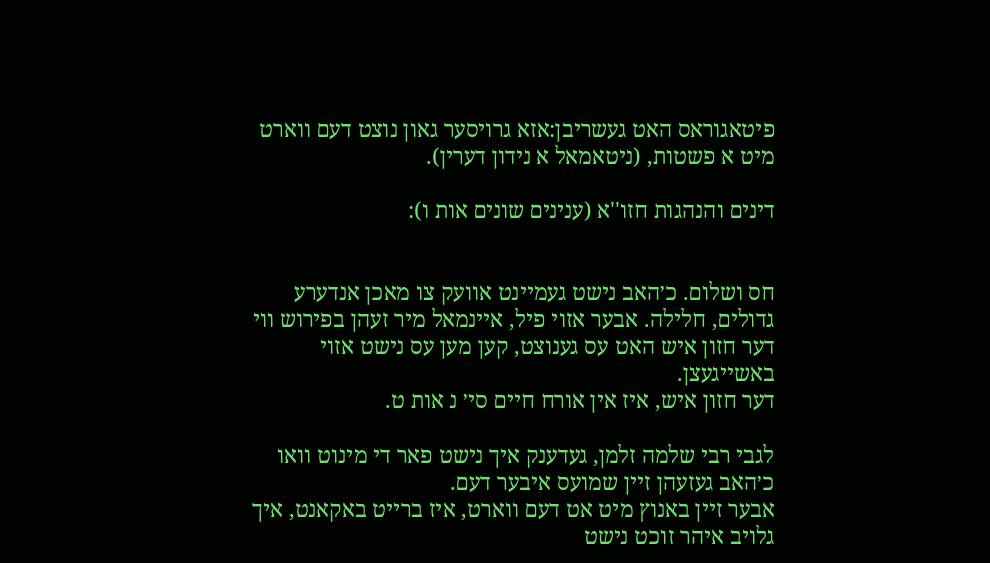פיטאגוראס האט געשריבן:אזא גרויסער גאון נוצט דעם ווארט מיט א פשטות, (ניטאמאל א נידון דערין).

דינים והנהגות חזו''א (ענינים שונים אות ו):


חס ושלום. כ׳האב נישט געמיינט אוועק צו מאכן אנדערע גדולים, חלילה. אבער אזוי פיל, איינמאל מיר זעהן בפירוש ווי דער חזון איש האט עס גענוצט, קען מען עס נישט אזוי באשייגעצן.
דער חזון איש, איז אין אורח חיים סי׳ נ אות ט.

לגבי רבי שלמה זלמן, געדענק איך נישט פאר די מינוט וואו כ׳האב געזעהן זיין שמועס איבער דעם.
אבער זיין באנוץ מיט אט דעם ווארט, איז ברייט באקאנט, איך גלויב איהר זוכט נישט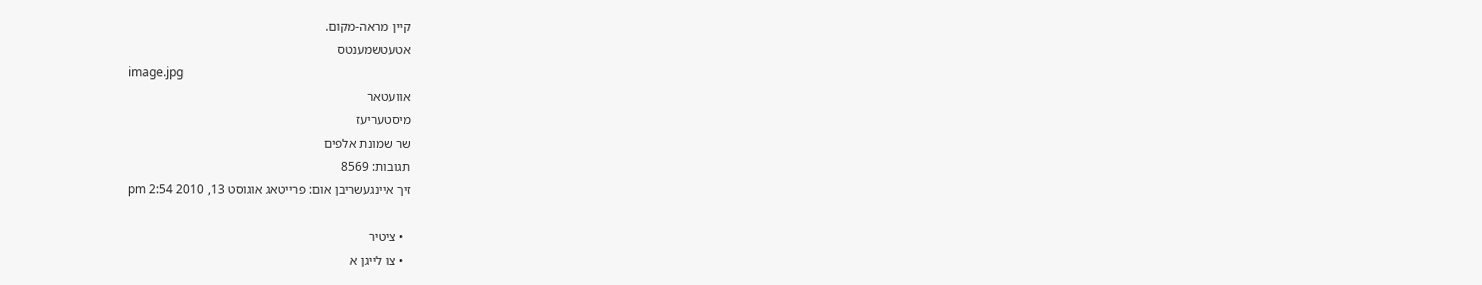קיין מראה-מקום.
אטעטשמענטס
image.jpg
אוועטאר
מיסטעריעז
שר שמונת אלפים
תגובות: 8569
זיך איינגעשריבן אום: פרייטאג אוגוסט 13, 2010 2:54 pm

  • ציטיר
  • צו לייגן א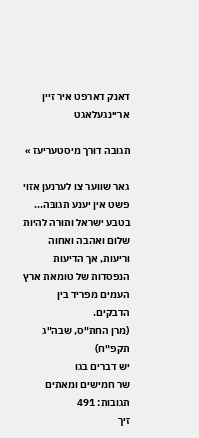דאנק דארפט איר זיין אריינגעלאגט

תגובה דורך מיסטעריעז »

גאר שווער צו לערנען אזוי פשט אין יענע תגובּה...
בטבע ישראל ותורה להיות שלום ואהבה ואחוה וריעות, אך הדיעות הנפסדות של טומאת ארץ העמים מפריד בין הדבקים.
(מרן החת"ס, שבה"ג תקפ"ח)
יש דברים בגו
שר חמישים ומאתים
תגובות: 491
זיך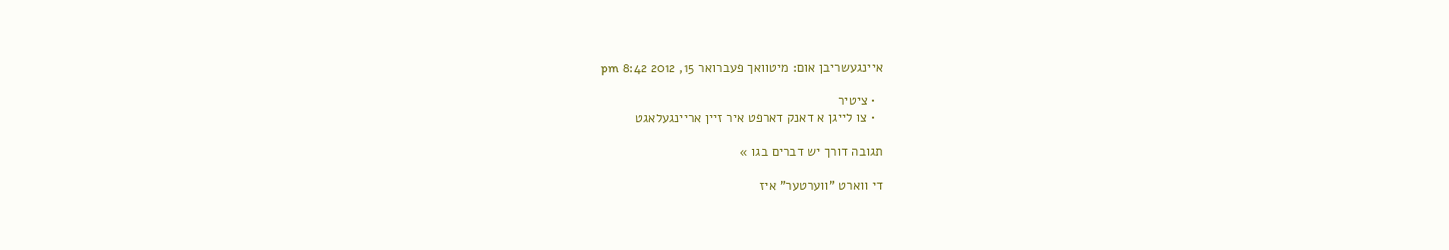איינגעשריבן אום: מיטוואך פעברואר 15, 2012 8:42 pm

  • ציטיר
  • צו לייגן א דאנק דארפט איר זיין אריינגעלאגט

תגובה דורך יש דברים בגו »

די ווארט "ווערטער" איז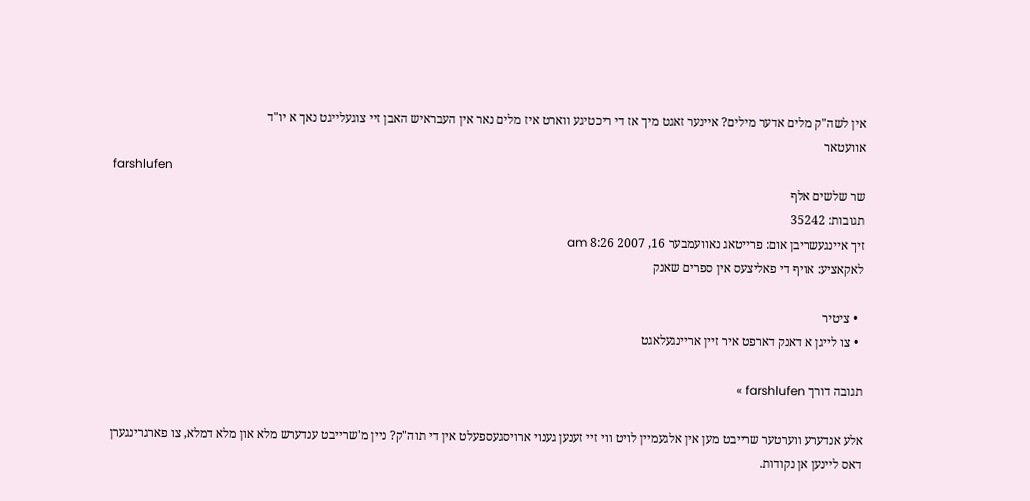אין לשה"ק מלים אדער מילים? איינער זאגט מיך אז די ריכטיגע ווארט איז מלים נאר אין העבראיש האבן זיי צוגעלייגט נאך א יו"ד
אוועטאר
farshlufen
שר שלשים אלף
תגובות: 35242
זיך איינגעשריבן אום: פרייטאג נאוועמבער 16, 2007 8:26 am
לאקאציע: אויף די פאליצעס אין ספרים שאנק

  • ציטיר
  • צו לייגן א דאנק דארפט איר זיין אריינגעלאגט

תגובה דורך farshlufen »

אלע אנדערע ווערטער שרייבט מען אין אלגעמיין לויט ווי זיי זענען גענוי ארויסגעספעלט אין די תוה"ק? ניין מ'שרייבט ענדערש מלא און מלא דמלא, צו פארגרינגערן דאס ליינען אן נקודות.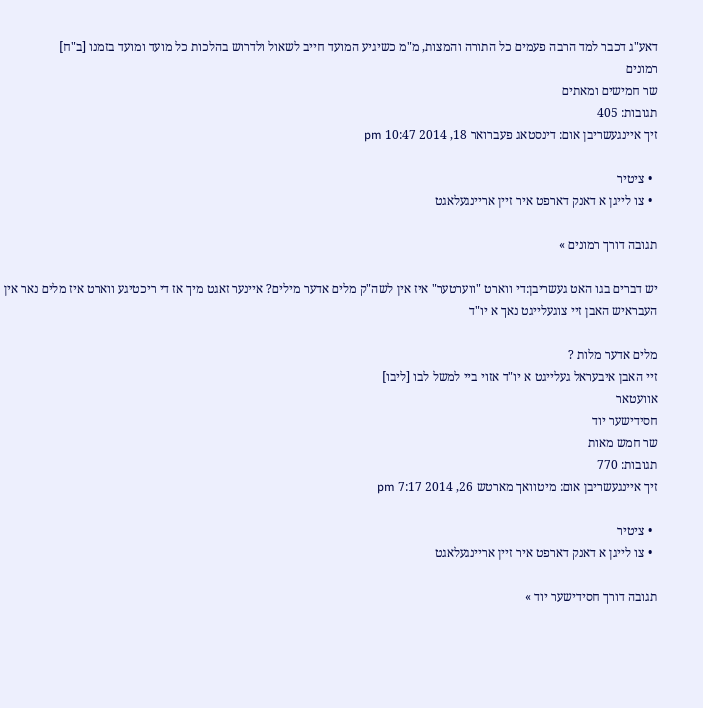דאע"ג דכבר למד הרבה פעמים כל התורה והמצות, מ"מ כשיגיע המועד חייב לשאול ולדרוש בהלכות כל מועד ומועד בזמנו [ב"ח]
רמונים
שר חמישים ומאתים
תגובות: 405
זיך איינגעשריבן אום: דינסטאג פעברואר 18, 2014 10:47 pm

  • ציטיר
  • צו לייגן א דאנק דארפט איר זיין אריינגעלאגט

תגובה דורך רמונים »

יש דברים בגו האט געשריבן:די ווארט "ווערטער" איז אין לשה"ק מלים אדער מילים? איינער זאגט מיך אז די ריכטיגע ווארט איז מלים נאר אין העבראיש האבן זיי צוגעלייגט נאך א יו"ד

מלים אדער מלות ?
זיי האבן איבעראל געלייגט א יו"ד אזוי ביי למשל לבו [ליבו]
אוועטאר
חסידישער יוד
שר חמש מאות
תגובות: 770
זיך איינגעשריבן אום: מיטוואך מארטש 26, 2014 7:17 pm

  • ציטיר
  • צו לייגן א דאנק דארפט איר זיין אריינגעלאגט

תגובה דורך חסידישער יוד »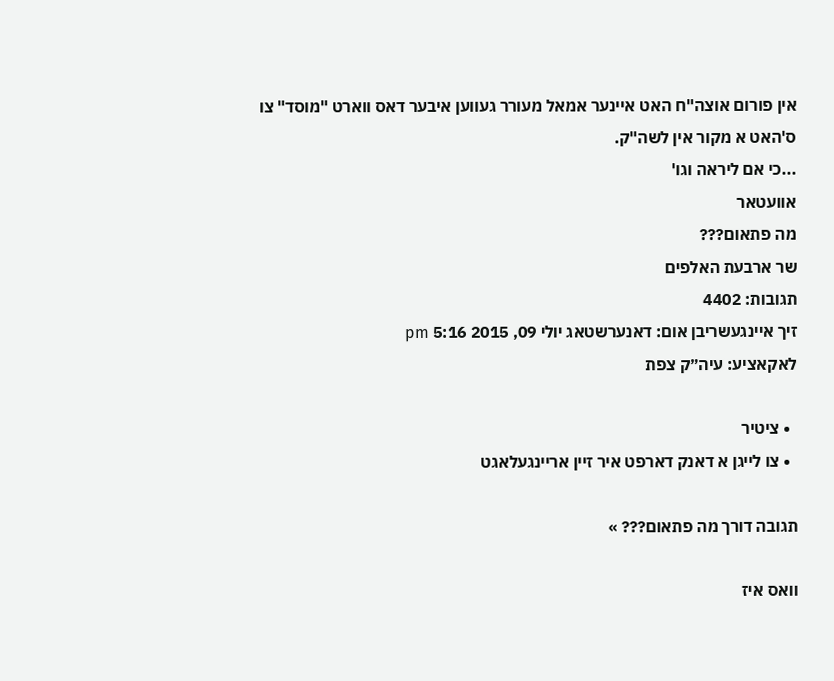אין פורום אוצה"ח האט איינער אמאל מעורר געווען איבער דאס ווארט "מוסד" צו ס'האט א מקור אין לשה"ק.
...כי אם ליראה וגו'
אוועטאר
מה פתאום???
שר ארבעת האלפים
תגובות: 4402
זיך איינגעשריבן אום: דאנערשטאג יולי 09, 2015 5:16 pm
לאקאציע: עיה״ק צפת

  • ציטיר
  • צו לייגן א דאנק דארפט איר זיין אריינגעלאגט

תגובה דורך מה פתאום??? »

וואס איז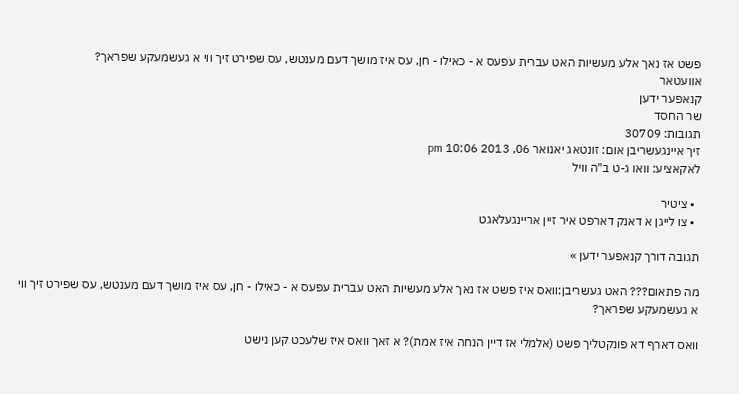פשט אז נאך אלע מעשיות האט עברית עפעס א - כאילו - חן, עס איז מושך דעם מענטש, עס שפירט זיך ווי א געשמעקע שפראך?
אוועטאר
קנאפער ידען
שר החסד
תגובות: 30709
זיך איינגעשריבן אום: זונטאג יאנואר 06, 2013 10:06 pm
לאקאציע: וואו ג-ט ב"ה וויל

  • ציטיר
  • צו לייגן א דאנק דארפט איר זיין אריינגעלאגט

תגובה דורך קנאפער ידען »

מה פתאום??? האט געשריבן:וואס איז פשט אז נאך אלע מעשיות האט עברית עפעס א - כאילו - חן, עס איז מושך דעם מענטש, עס שפירט זיך ווי א געשמעקע שפראך?

וואס דארף דא פונקטליך פשט (אלמלי אז דיין הנחה איז אמת)? א זאך וואס איז שלעכט קען נישט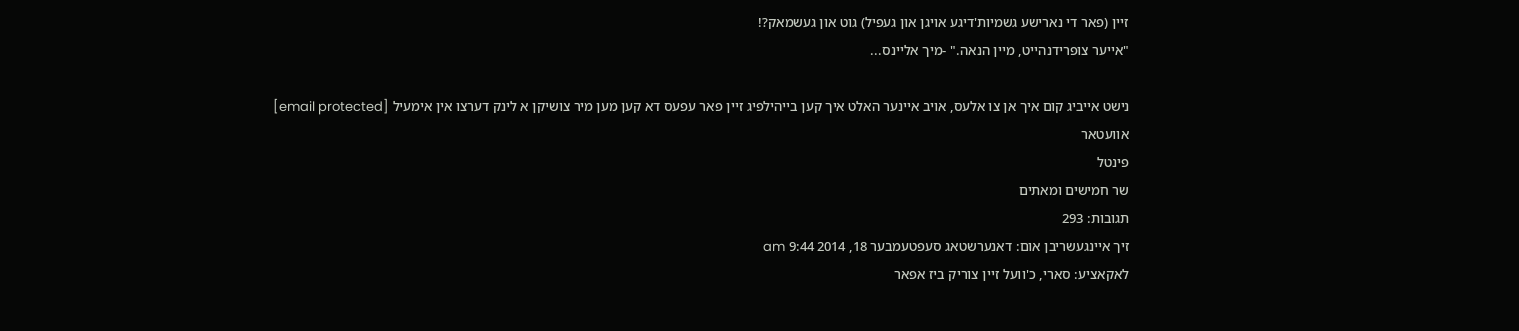זיין (פאר די נארישע גשמיות'דיגע אויגן און געפיל) גוט און געשמאק?!
"אייער צופרידנהייט, מיין הנאה." -מיך אליינס...

נישט אייביג קום איך אן צו אלעס, אויב איינער האלט איך קען בייהילפיג זיין פאר עפעס דא קען מען מיר צושיקן א לינק דערצו אין אימעיל [email protected]
אוועטאר
פינטל
שר חמישים ומאתים
תגובות: 293
זיך איינגעשריבן אום: דאנערשטאג סעפטעמבער 18, 2014 9:44 am
לאקאציע: סארי, כ'וועל זיין צוריק ביז אפאר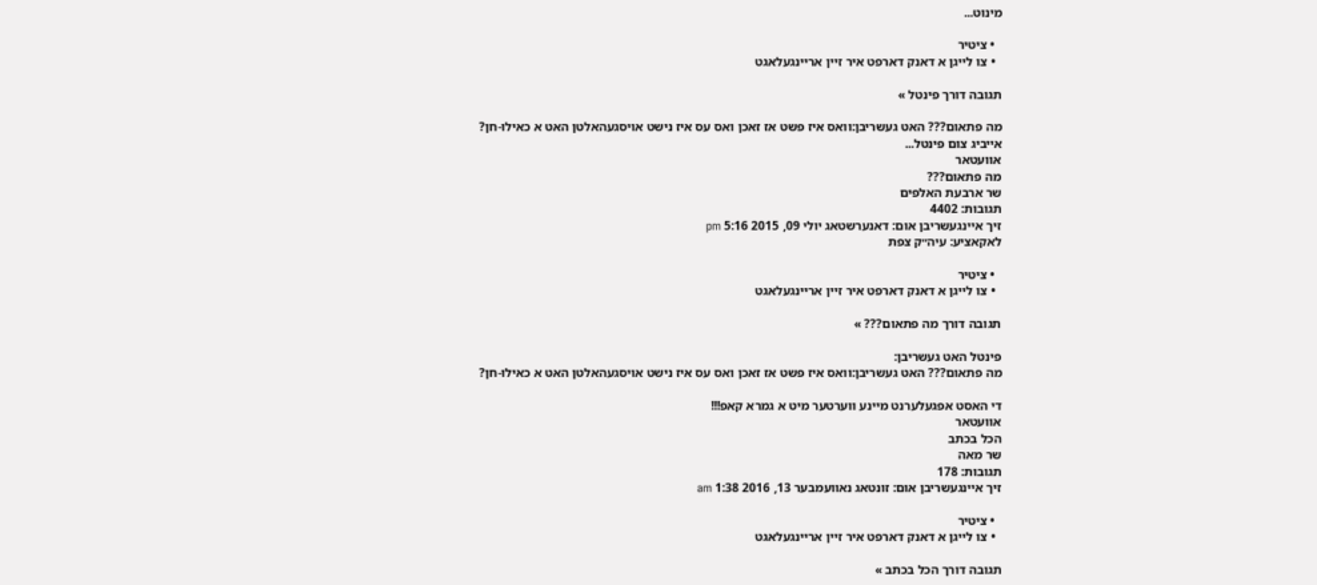מינוט...

  • ציטיר
  • צו לייגן א דאנק דארפט איר זיין אריינגעלאגט

תגובה דורך פינטל »

מה פתאום??? האט געשריבן:וואס איז פשט אז זאכן ואס עס איז נישט אויסגעהאלטן האט א כאילו-חן?
אייביג צום פינטל...
אוועטאר
מה פתאום???
שר ארבעת האלפים
תגובות: 4402
זיך איינגעשריבן אום: דאנערשטאג יולי 09, 2015 5:16 pm
לאקאציע: עיה״ק צפת

  • ציטיר
  • צו לייגן א דאנק דארפט איר זיין אריינגעלאגט

תגובה דורך מה פתאום??? »

פינטל האט געשריבן:
מה פתאום??? האט געשריבן:וואס איז פשט אז זאכן ואס עס איז נישט אויסגעהאלטן האט א כאילו-חן?

די האסט אפגעלערנט מיינע ווערטער מיט א גמרא קאפ!!!
אוועטאר
הכל בכתב
שר מאה
תגובות: 178
זיך איינגעשריבן אום: זונטאג נאוועמבער 13, 2016 1:38 am

  • ציטיר
  • צו לייגן א דאנק דארפט איר זיין אריינגעלאגט

תגובה דורך הכל בכתב »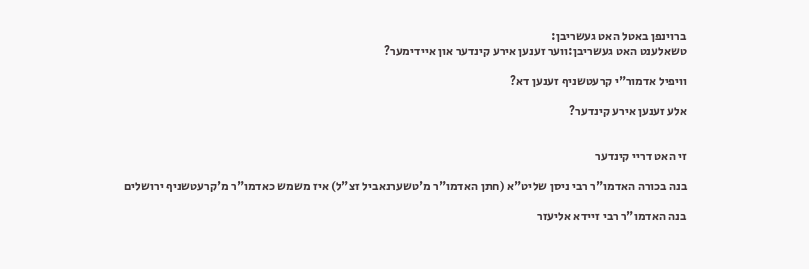ברוינפן באטל האט געשריבן:
טשאלענט האט געשריבן:ווער זענען אירע קינדער און איידימער?

וויפיל אדמור"י קרעטשניף זענען דא?

אלע זענען אירע קינדער?


זי האט דריי קינדער

בנה בכורה האדמו"ר רבי ניסן שליט"א (חתן האדמו"ר מ'טשערנאביל זצ"ל) איז משמש כאדמו"ר מ'קרעטשניף ירושלים

בנה האדמו"ר רבי זיידא אליעזר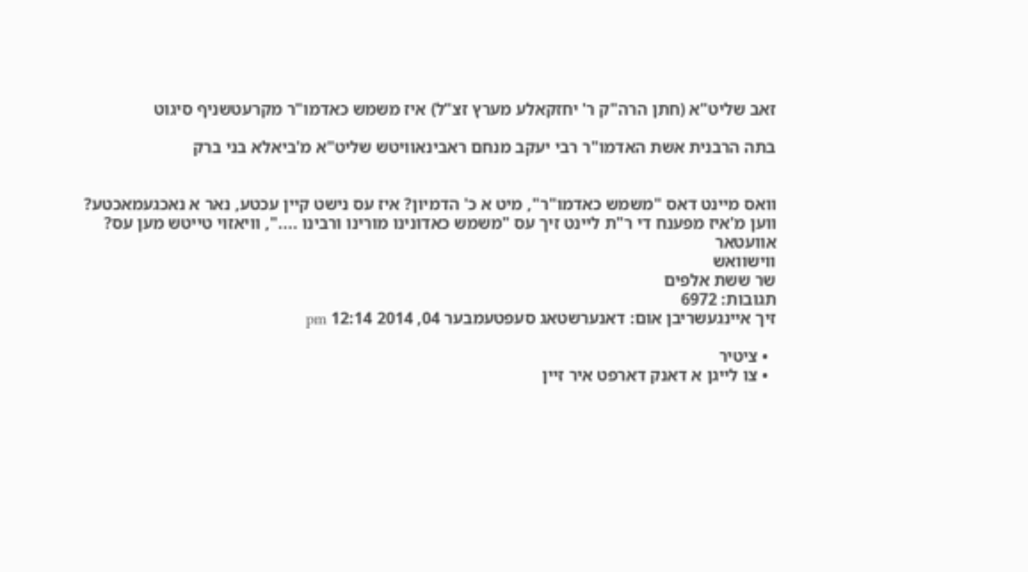זאב שליט"א (חתן הרה"ק ר' יחזקאלע מערץ זצ"ל) איז משמש כאדמו"ר מקרעטשניף סיגוט

בתה הרבנית אשת האדמו"ר רבי יעקב מנחם ראבינאוויטש שליט"א מ'ביאלא בני ברק


וואס מיינט דאס "משמש כאדמו"ר", מיט א כ' הדמיון? איז עס נישט קיין עכטע, נאר א נאכגעמאכטע?
ווען מ'איז מפענח די ר"ת ליינט זיך עס "משמש כאדונינו מורינו ורבינו ....", וויאזוי טייטש מען עס?
אוועטאר
ווישוואש
שר ששת אלפים
תגובות: 6972
זיך איינגעשריבן אום: דאנערשטאג סעפטעמבער 04, 2014 12:14 pm

  • ציטיר
  • צו לייגן א דאנק דארפט איר זיין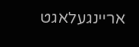אריינגעלאגט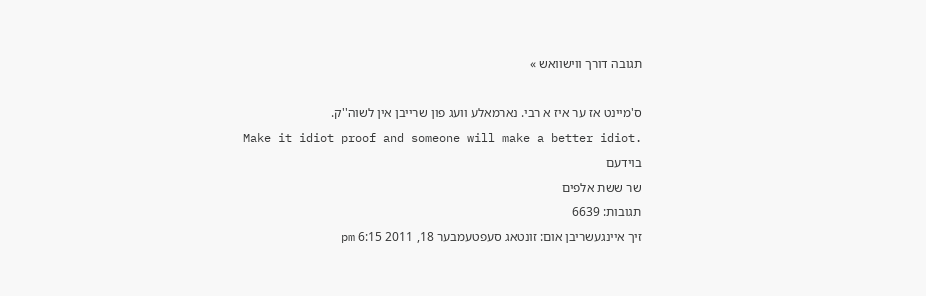תגובה דורך ווישוואש »

ס'מיינט אז ער איז א רבי. נארמאלע וועג פון שרייבן אין לשוה''ק.
Make it idiot proof and someone will make a better idiot.
בוידעם
שר ששת אלפים
תגובות: 6639
זיך איינגעשריבן אום: זונטאג סעפטעמבער 18, 2011 6:15 pm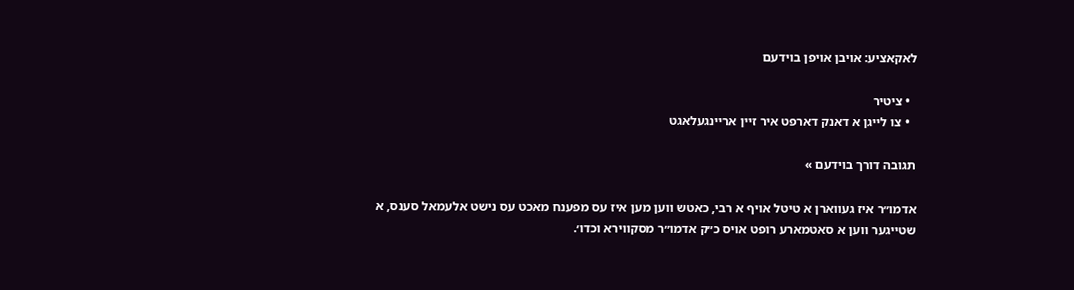לאקאציע: אויבן אויפן בוידעם

  • ציטיר
  • צו לייגן א דאנק דארפט איר זיין אריינגעלאגט

תגובה דורך בוידעם »

אדמו״ר איז געווארן א טיטל אויף א רבי, כאטש ווען מען איז עס מפענח מאכט עס נישט אלעמאל סענס, א שטייגער ווען א סאטמארע רופט אויס כ״ק אדמו״ר מסקווירא וכדו׳.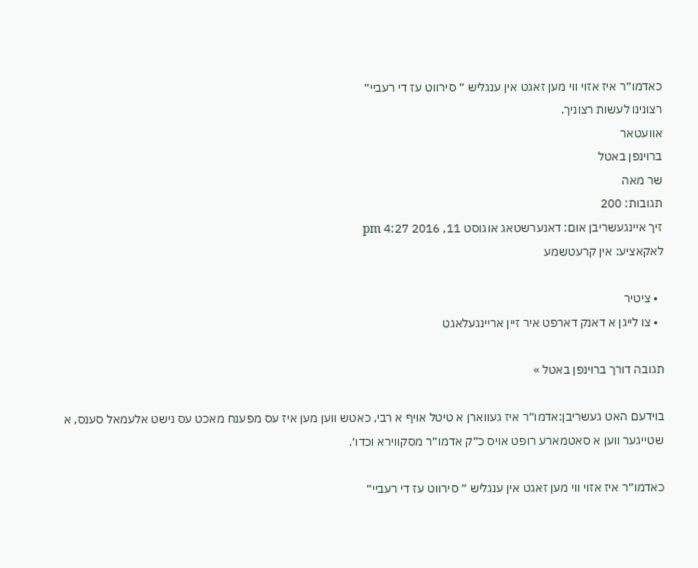כאדמו״ר איז אזוי ווי מען זאגט אין ענגליש ״ סירווט עז די רעביי״
רצונינו לעשות רצוניך.
אוועטאר
ברוינפן באטל
שר מאה
תגובות: 200
זיך איינגעשריבן אום: דאנערשטאג אוגוסט 11, 2016 4:27 pm
לאקאציע: אין קרעטשמע

  • ציטיר
  • צו לייגן א דאנק דארפט איר זיין אריינגעלאגט

תגובה דורך ברוינפן באטל »

בוידעם האט געשריבן:אדמו״ר איז געווארן א טיטל אויף א רבי, כאטש ווען מען איז עס מפענח מאכט עס נישט אלעמאל סענס, א שטייגער ווען א סאטמארע רופט אויס כ״ק אדמו״ר מסקווירא וכדו׳.

כאדמו״ר איז אזוי ווי מען זאגט אין ענגליש ״ סירווט עז די רעביי״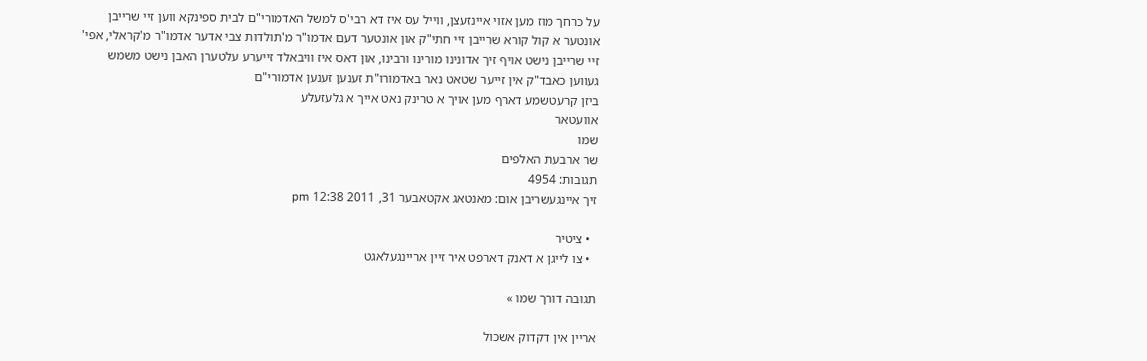על כרחך מוז מען אזוי איינזעצן, ווייל עס איז דא רבי'ס למשל האדמורי"ם לבית ספינקא ווען זיי שרייבן אונטער א קול קורא שרייבן זיי חתי"ק און אונטער דעם אדמו"ר מ'תולדות צבי אדער אדמו"ר מ'קראלי, אפי' זיי שרייבן נישט אויף זיך אדונינו מורינו ורבינו, און דאס איז וויבאלד זייערע עלטערן האבן נישט משמש געווען כאבד"ק אין זייער שטאט נאר באדמורו"ת זענען זענען אדמורי"ם
ביזן קרעטשמע דארף מען אויך א טרינק נאט אייך א גלעזעלע
אוועטאר
שמו
שר ארבעת האלפים
תגובות: 4954
זיך איינגעשריבן אום: מאנטאג אקטאבער 31, 2011 12:38 pm

  • ציטיר
  • צו לייגן א דאנק דארפט איר זיין אריינגעלאגט

תגובה דורך שמו »

אריין אין דקדוק אשכול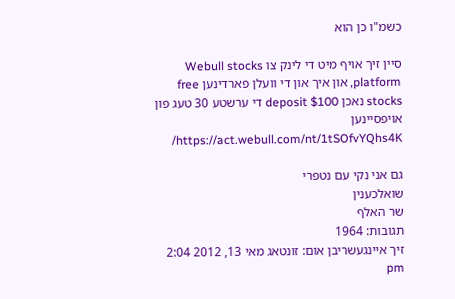כשמ"ו כן הוא

סיין זיך אויף מיט די לינק צו Webull stocks platform, און איך און די וועלן פארדינען free stocks נאכן deposit $100 די ערשטע 30 טעג פון אויפסיינען https://act.webull.com/nt/1tSOfvYQhs4K/

גם אני נקי עם נטפרי
שואלכענין
שר האלף
תגובות: 1964
זיך איינגעשריבן אום: זונטאג מאי 13, 2012 2:04 pm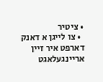• ציטיר
  • צו לייגן א דאנק דארפט איר זיין אריינגעלאגט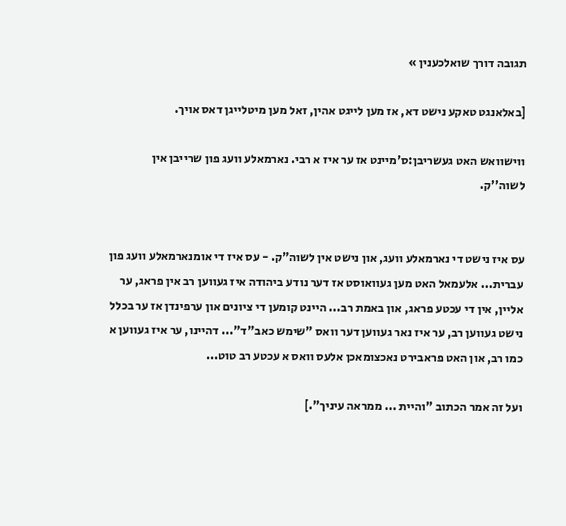תגובה דורך שואלכענין »

[באלאנגט טאקע נישט דא, אז מען לייגט אהין, זאל מען מיטלייגן דאס אויך.

ווישוואש האט געשריבן:ס'מיינט אז ער איז א רבי. נארמאלע וועג פון שרייבן אין לשוה''ק.


עס איז נישט די נארמאלע וועג, און נישט אין לשוה"ק. - עס איז די אומנארמאלע וועג פון עברית... אלעמאל האט מען געוואוסט אז דער נודע ביהודה איז געווען רב אין פראג, ער אליין, אין די עכטע פראג, און באמת רב... היינט קומען די ציונים און ערפינדן אז ער בכלל נישט געווען רב, ער איז נאר געווען דער וואס "שימש כאב"ד"... דהיינו, ער איז געווען א כמו רב, און האט פראבירט נאכצומאכן אלעס וואס א עכטע רב טוט...

ועל זה אמר הכתוב "והיית ... ממראה עיניך".]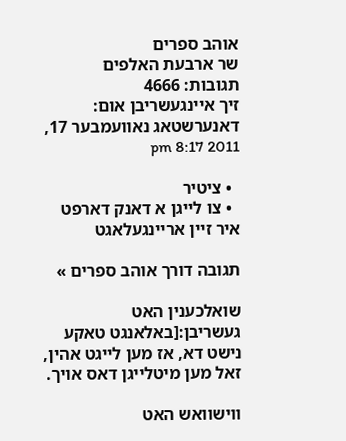אוהב ספרים
שר ארבעת האלפים
תגובות: 4666
זיך איינגעשריבן אום: דאנערשטאג נאוועמבער 17, 2011 8:17 pm

  • ציטיר
  • צו לייגן א דאנק דארפט איר זיין אריינגעלאגט

תגובה דורך אוהב ספרים »

שואלכענין האט געשריבן:[באלאנגט טאקע נישט דא, אז מען לייגט אהין, זאל מען מיטלייגן דאס אויך.

ווישוואש האט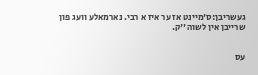געשריבן:ס'מיינט אז ער איז א רבי. נארמאלע וועג פון שרייבן אין לשוה''ק.


עס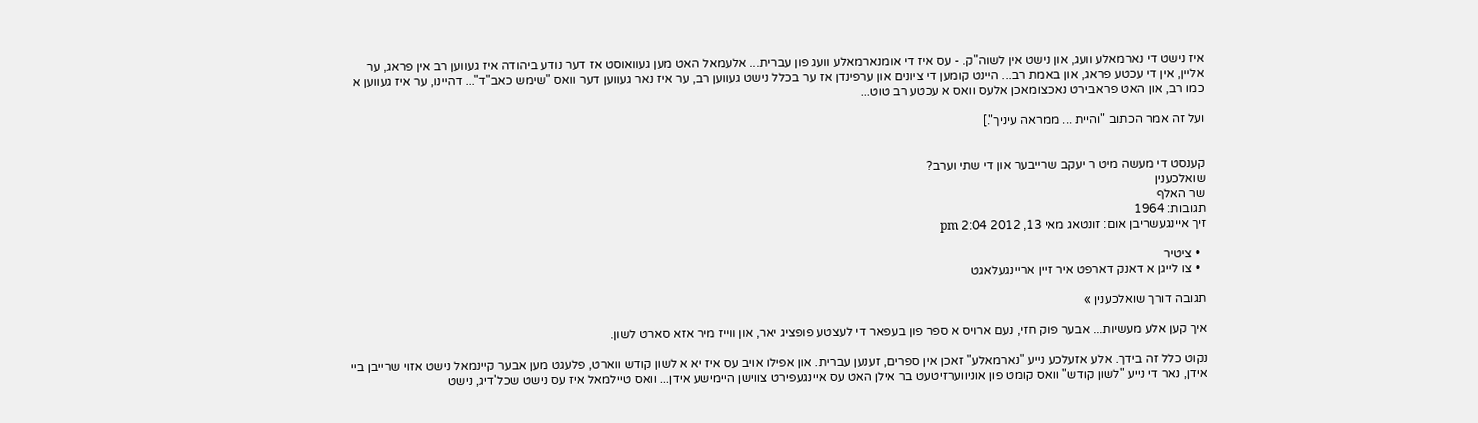איז נישט די נארמאלע וועג, און נישט אין לשוה"ק. - עס איז די אומנארמאלע וועג פון עברית... אלעמאל האט מען געוואוסט אז דער נודע ביהודה איז געווען רב אין פראג, ער אליין, אין די עכטע פראג, און באמת רב... היינט קומען די ציונים און ערפינדן אז ער בכלל נישט געווען רב, ער איז נאר געווען דער וואס "שימש כאב"ד"... דהיינו, ער איז געווען א כמו רב, און האט פראבירט נאכצומאכן אלעס וואס א עכטע רב טוט...

ועל זה אמר הכתוב "והיית ... ממראה עיניך".]


קענסט די מעשה מיט ר יעקב שרייבער און די שתי וערב?
שואלכענין
שר האלף
תגובות: 1964
זיך איינגעשריבן אום: זונטאג מאי 13, 2012 2:04 pm

  • ציטיר
  • צו לייגן א דאנק דארפט איר זיין אריינגעלאגט

תגובה דורך שואלכענין »

איך קען אלע מעשיות... אבער פוק חזי, נעם ארויס א ספר פון בעפאר די לעצטע פופציג יאר, און ווייז מיר אזא סארט לשון.

נקוט כלל זה בידך. אלע אזעלכע נייע "נארמאלע" זאכן אין ספרים, זענען עברית. און אפילו אויב עס איז יא א לשון קודש ווארט, פלעגט מען אבער קיינמאל נישט אזוי שרייבן ביי אידן, נאר די נייע "לשון קודש" וואס קומט פון אוניווערזיטעט בר אילן האט עס איינגעפירט צווישן היימישע אידן... וואס טיילמאל איז עס נישט שכל'דיג, נישט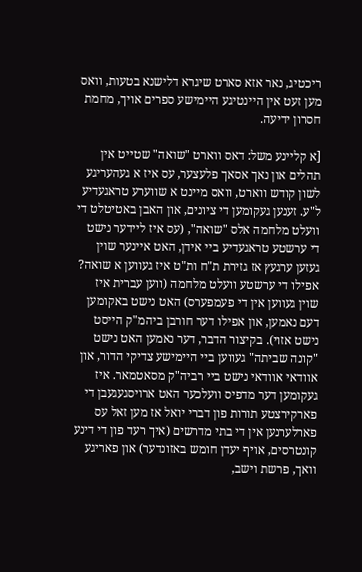ריכטיג, נאר אזא סארט שיגרא דלישנא בטעות, וואס מען זעט אין היינטיגע היימישע ספרים אויך, מחמת חסרון ידיעה.

[א קליינע משל: דאס ווארט "שואה" שטייט אין תהלים און נאך אסאך פלעצער, עס איז א געהעריגע לשון קודש ווארט, וואס מיינט א שווערע טראגעדיע ל"ע. זענען געקומען די ציונים, און האבן באטיטלט די וועלט מלחמה אלס "שואה", (עס איז ליידער נישט די ערשטע טראגעדיע ביי אידן, האט איינער שוין געזען ערגעץ אז גזירת ת"ח ות"ט איז געווען א שואה? אפילו די ערשטע וועלט מלחמה (ווען עברית איז שוין געווען אין די פעמפערס) האט נישט באקומען דעם נאמען, און אפילו דער חורבן ביהמ"ק הייסט נישט אזוי). בקיצור הדבר, דער נאמען האט נישט "קונה שביתה" געווען ביי היימישע צדיקי הדור, און אוודאי אוודאי נישט ביי רביה"ק מסאטמאר. איז געקומען דער מדפיס וועלכער האט ארויסגעגעבן די פארקירצטע תורות פון דברי יואל אז מען זאל עס פארלערנען אין די בתי מדרשים (איך רעד פון די דינע קונטרסים, אויף יעדן חומש באזונדער) און פאריגע וואך, פרשת וישב,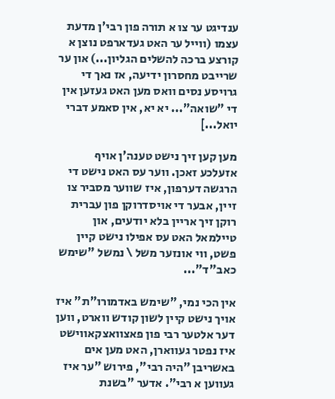ענדיגט ער צו א תורה פון רבי'ן מדעת עצמו (ווייל ער האט געדארפט נוצן א קורצע ברכה להשלים הגליון...) און ער שרייבט מחסרון ידיעה, אז נאך די גרויסע נסים וואס מען האט געזען אין די "שואה"... יא יא, אין סאמע דברי יואל...]

מען קען זיך נישט טענה'ן אויף אזעלכע זאכן. ווער עס האט נישט די הרגשה דערפון, איז שווער מסביר צו זיין, אבער די אויסדרוקן פון עברית רוקן זיך אריין בלא יודעים, און טיילמאל האט עס אפילו נישט קיין פשט, ווי אונזער משל \ נמשל "שימש כאב"ד"...

אין הכי נמי, "שימש באדמורו"ת" איז אויך נישט קיין לשון קודש ווארט, ווען דער אלטער רבי פון פאצוואצקאווישט איז נפטר געווארן, האט מען אים באשריבן "היה רבי", פירוש "ער איז געווען א רבי". אדער "בשנת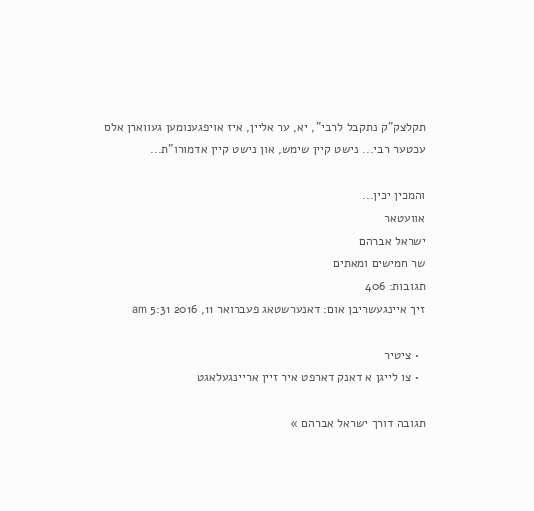תקלצק"ק נתקבל לרבי", יא, ער אליין, איז אויפגענומען געווארן אלס עכטער רבי... נישט קיין שימש, און נישט קיין אדמורו"ת...

והמכין יכין...
אוועטאר
ישראל אברהם
שר חמישים ומאתים
תגובות: 406
זיך איינגעשריבן אום: דאנערשטאג פעברואר 11, 2016 5:31 am

  • ציטיר
  • צו לייגן א דאנק דארפט איר זיין אריינגעלאגט

תגובה דורך ישראל אברהם »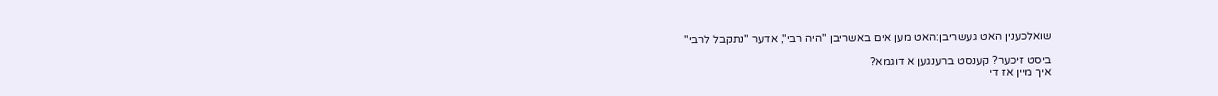שואלכענין האט געשריבן:האט מען אים באשריבן "היה רבי", אדער "נתקבל לרבי"

ביסט זיכער? קענסט ברענגען א דוגמא?
איך מיין אז די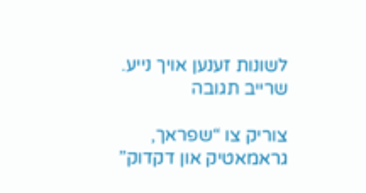לשונות זענען אויך נייע.
שרייב תגובה

צוריק צו “שפראך, גראמאטיק און דקדוק”